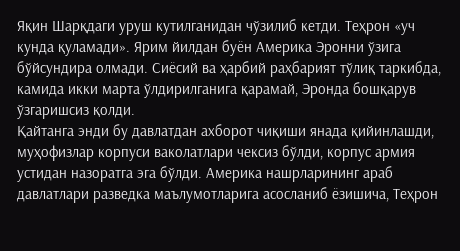Яқин Шарқдаги уруш кутилганидан чўзилиб кетди. Теҳрон «уч кунда қуламади». Ярим йилдан буён Америка Эронни ўзига бўйсундира олмади. Сиёсий ва ҳарбий раҳбарият тўлиқ таркибда, камида икки марта ўлдирилганига қарамай, Эронда бошқарув ўзгаришсиз қолди.
Қайтанга энди бу давлатдан ахборот чиқиши янада қийинлашди, муҳофизлар корпуси ваколатлари чексиз бўлди, корпус армия устидан назоратга эга бўлди. Америка нашрларининг араб давлатлари разведка маълумотларига асосланиб ёзишича, Теҳрон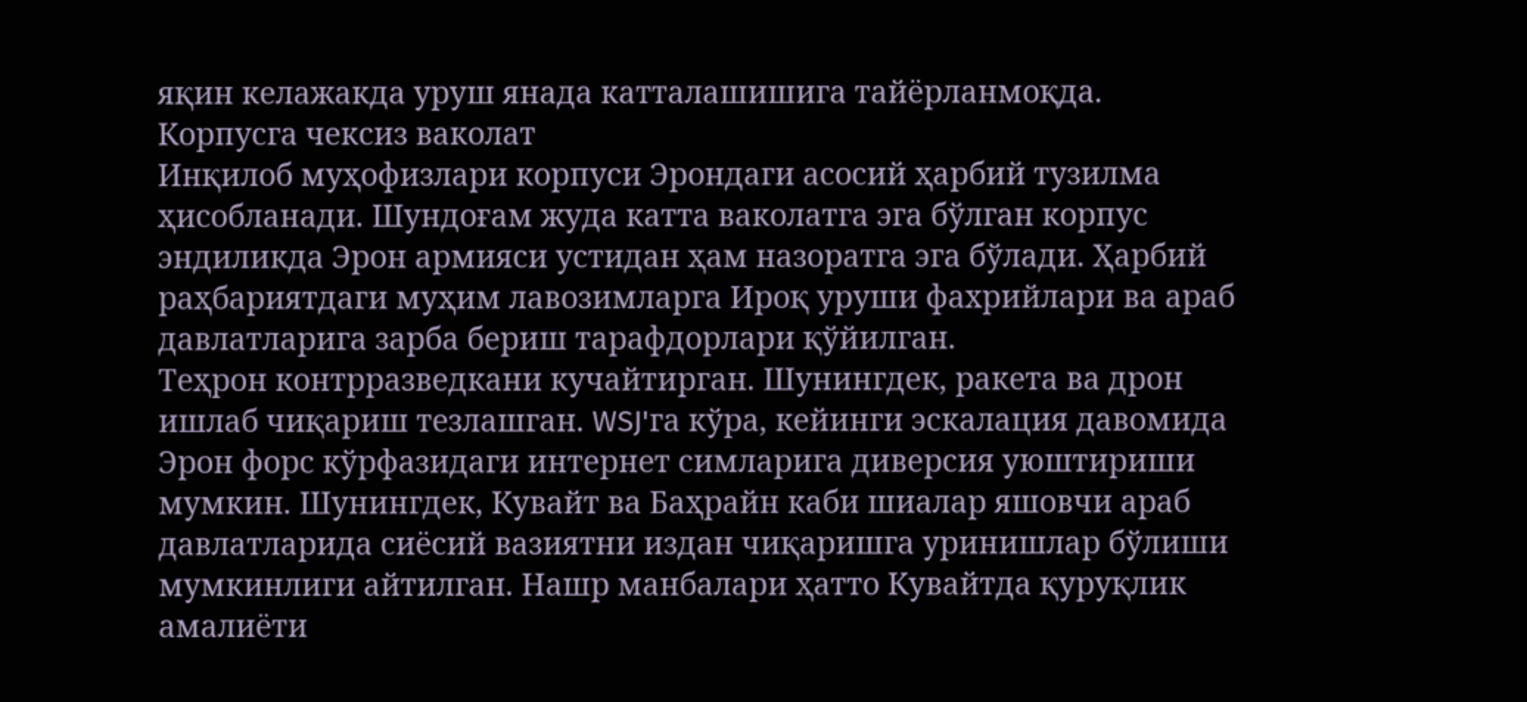яқин келажакда уруш янада катталашишига тайёрланмоқда.
Корпусга чексиз ваколат
Инқилоб муҳофизлари корпуси Эрондаги асосий ҳарбий тузилма ҳисобланади. Шундоғам жуда катта ваколатга эга бўлган корпус эндиликда Эрон армияси устидан ҳам назоратга эга бўлади. Ҳарбий раҳбариятдаги муҳим лавозимларга Ироқ уруши фахрийлари ва араб давлатларига зарба бериш тарафдорлари қўйилган.
Теҳрон контрразведкани кучайтирган. Шунингдек, ракета ва дрон ишлаб чиқариш тезлашган. WSJ'га кўра, кейинги эскалация давомида Эрон форс кўрфазидаги интернет симларига диверсия уюштириши мумкин. Шунингдек, Кувайт ва Баҳрайн каби шиалар яшовчи араб давлатларида сиёсий вазиятни издан чиқаришга уринишлар бўлиши мумкинлиги айтилган. Нашр манбалари ҳатто Кувайтда қуруқлик амалиёти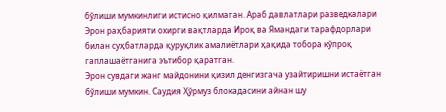бўлиши мумкинлиги истисно қилмаган. Араб давлатлари разведкалари Эрон раҳбарияти охирги вақтларда Ироқ ва Ямандаги тарафдорлари билан суҳбатларда қуруқлик амалиётлари ҳақида тобора кўпроқ гаплашаётганига эътибор қаратган.
Эрон сувдаги жанг майдонини қизил денгизгача узайтиришни истаётган бўлиши мумкин. Саудия Ҳўрмуз блокадасини айнан шу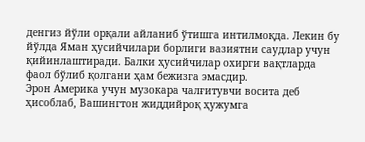денгиз йўли орқали айланиб ўтишга интилмоқда. Лекин бу йўлда Яман ҳусийчилари борлиги вазиятни саудлар учун қийинлаштиради. Балки ҳусийчилар охирги вақтларда фаол бўлиб қолгани ҳам бежизга эмасдир.
Эрон Америка учун музокара чалғитувчи восита деб ҳисоблаб, Вашингтон жиддийроқ ҳужумга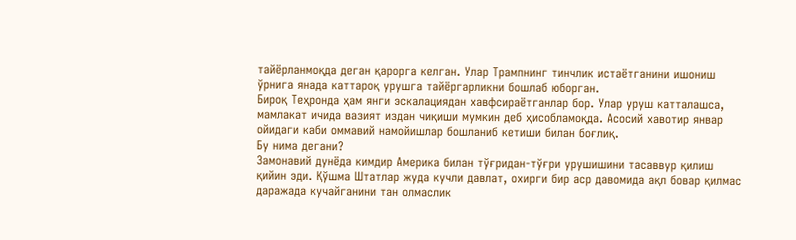тайёрланмоқда деган қарорга келган. Улар Трампнинг тинчлик истаётганини ишониш ўрнига янада каттароқ урушга тайёргарликни бошлаб юборган.
Бироқ Теҳронда ҳам янги эскалациядан хавфсираётганлар бор. Улар уруш катталашса, мамлакат ичида вазият издан чиқиши мумкин деб ҳисобламоқда. Асосий хавотир январ ойидаги каби оммавий намойишлар бошланиб кетиши билан боғлиқ.
Бу нима дегани?
Замонавий дунёда кимдир Америка билан тўғридан-тўғри урушишини тасаввур қилиш қийин эди. Қўшма Штатлар жуда кучли давлат, охирги бир аср давомида ақл бовар қилмас даражада кучайганини тан олмаслик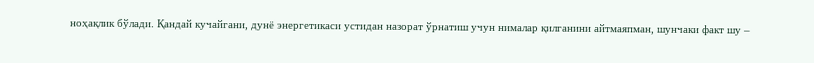ноҳақлик бўлади. Қандай кучайгани, дунё энергетикаси устидан назорат ўрнатиш учун нималар қилганини айтмаяпман, шунчаки факт шу –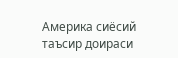Америка сиёсий таъсир доираси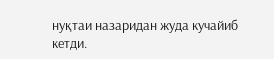нуқтаи назаридан жуда кучайиб кетди.